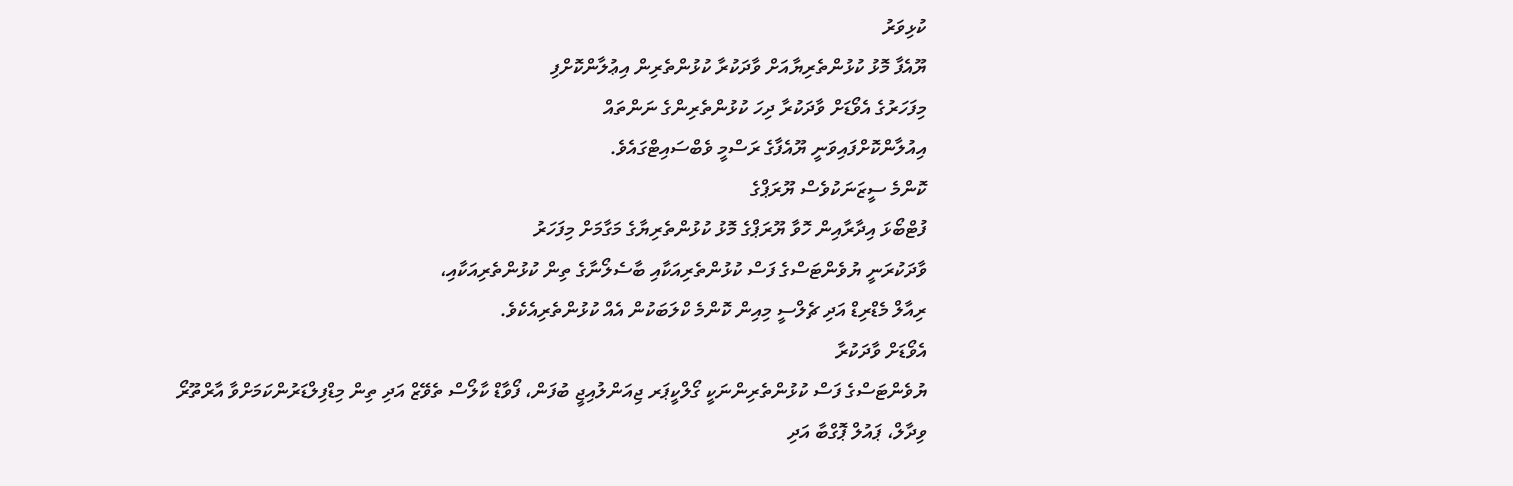ކުޅިވަރު
ޔޫއެފާ މޮޅު ކުޅުންތެރިޔާއަށް ވާދަކުރާ ކުޅުންތެރިން އިޢުލާންކޮށްފި
މިފަހަރުގެ އެވޯޑަށް ވާދަކުރާ ދިހަ ކުޅުންތެރިންގެ ނަންތައް
އިއުލާންކޮށްފައިވަނީ ޔޫއެފާގެ ރަސްމީ ވެބްސައިޓްގައެވެ.
ކޮންމެ ސީޒަނަކުވެސް ޔޫރަޕްގެ
ފުޓްބޯޅަ އިދާރާއިން ހޮވާ ޔޫރަޕްގެ މޮޅު ކުޅުންތެރިޔާގެ މަގާމަށް މިފަހަރު
ވާދަކުރަނީ ޔުވެންޓަސްގެ ފަސް ކުޅުންތެރިއަކާއި ބާސެލޯނާގެ ތިން ކުޅުންތެރިއަކާއި،
ރިއާލް މެޑްރިޑް އަދި ޗެލްސީ މިއިން ކޮންމެ ކްލަބަކުން އެއް ކުޅުންތެރިއެކެވެ.
އެވޯޑަށް ވާދަކުރާ
ޔުވެންޓަސްގެ ފަސް ކުޅުންތެރިންނަކީ ގޯލްކީޕަރ ޖިއަންލުއިޖީ ބުފަން، ފޯވާޑް ކާލޯސް ތެވޭޒް އަދި ތިން މިޑްފިލްޑަރުންކަމަށްވާ އާރްތޫރޯ ވިދާލް، ޕައުލް ޕޮގްބާ އަދި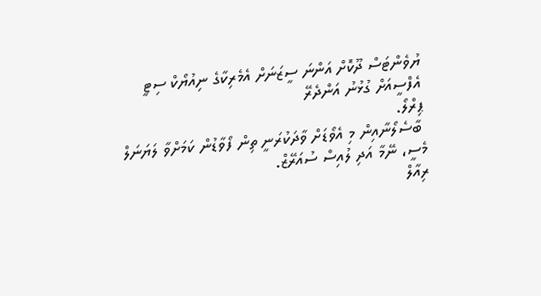ޔުވެންޓަސް ދޫކޮށް އަންނަ ސީޒަނަށް އެމެރިކާގެ ނިއުޔޯކް ސިޓީ އެފްސީއަށް ގުޅުނު އަންދެރޭ
ޕިރްލޯ.
 ބާސެލޯނާއިން މި އެވޯޑަށް ވާދަކުރަނީ ތިން ފޯވާޑުން ކަމަށްވާ ލަޔަނަލް
މެސީ، ނޭމާ އަދި ލުއިސް ސުއަރޭޒް.
ރިއާލް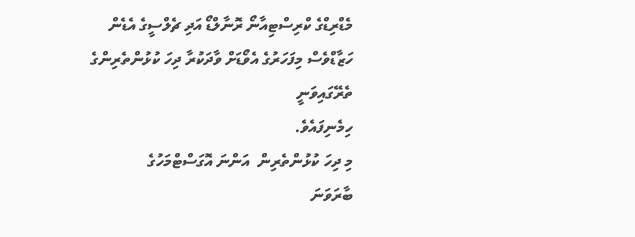މެޑްރިޑްގެ ކްރިސްޓިއާނޯ ރޮނާލްޑޯ އަދި ޗެލްސީގެ އެޑެން
ހަޒާޑްވެސް މިފަހަރުގެ އެވޯޑަށް ވާދަކުރާ ދިހަ ކުޅުންތެރިންގެ ތެރޭގައިވަނީ
ހިމެނިފައެވެ.
މި ދިހަ ކުޅުންތެރިން  އަންނަ އޮގަސްޓްމަހުގެ
ބާރަވަނަ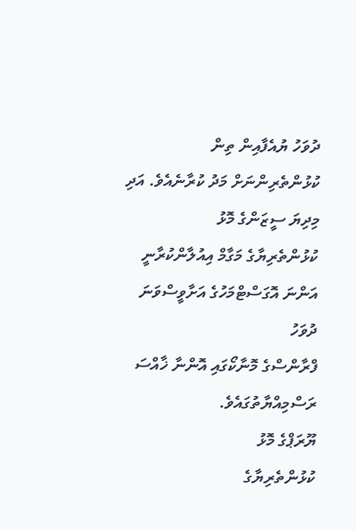ދުވަހު ޔުއެފާއިން ތިން ކުޅުންތެރިންނަށް މަދު ކުރާނެއެވެ. އަދި މިދިޔަ ސީޒަންގެ މޮޅު
ކުޅުންތެރިޔާގެ މަގާމް އިއުލާންކުރާނީ އަންނަ އޮގަސްޓްމަހުގެ އަށާވީސްވަނަ ދުވަހު
ފްރާންސްގެ މޮނާކޯގައި އޮންނާ ޚާއްސަ ރަސްމިއްޔާތުގައެވެ.
ޔޫރަޕްގެ މޮޅު
ކުޅުންތެރިޔާގެ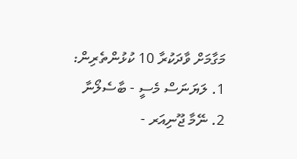މަގާމަށް ވާދަކުރާ 10 ކުޅުންތެރިން:
1. ލަޔަނަސް މެސީ - ބާސެލޯނާ
2. ނޭމާ ޖޫނިއަރ -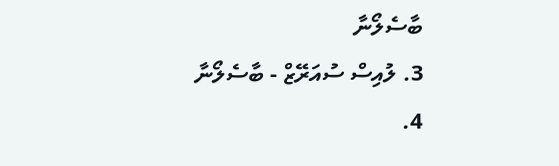ބާސެލޯނާ
3. ލުއިސް ސުއަރޭޒް - ބާސެލޯނާ
4.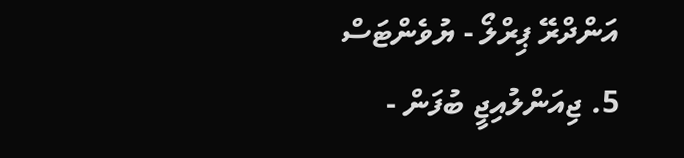އަންދްރޭ ޕިރްލޯ - ޔުވެންޓަސް
5. ޖިއަންލުއިޖީ ބުފަން -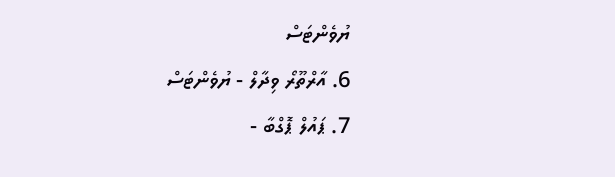ޔުވެންޓަސް
6. އާރްތޫރޯ ވިދާލް - ޔުވެންޓަސް
7. ޕައުލް ޕޮގްބާ -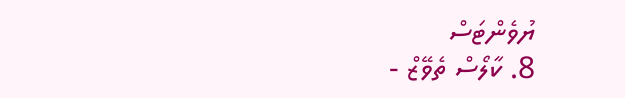ޔުވެންޓަސް
8. ކާލޯސް ތެވޭޒް -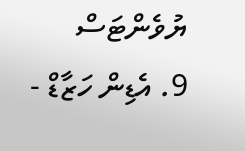ޔުވެންޓަސް
9. އެޑިން ހަޒާޑް -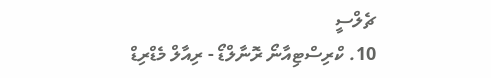ޗެލްސީ
10. ކްރިސްޓިއާނޯ ރޮނާލްޑޯ - ރިއާލް މެޑްރިޑް